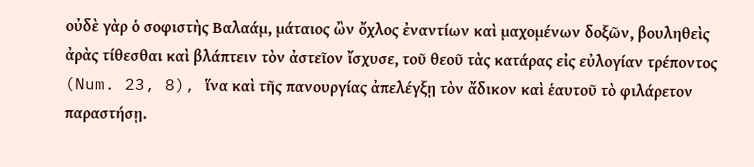οὐδὲ γὰρ ὁ σοφιστὴς Βαλαάμ, μάταιος ὢν ὄχλος ἐναντίων καὶ μαχομένων δοξῶν, βουληθεὶς ἀρὰς τίθεσθαι καὶ βλάπτειν τὸν ἀστεῖον ἴσχυσε, τοῦ θεοῦ τὰς κατάρας εἰς εὐλογίαν τρέποντος (Num. 23, 8), ἵνα καὶ τῆς πανουργίας ἀπελέγξῃ τὸν ἄδικον καὶ ἑαυτοῦ τὸ φιλάρετον παραστήσῃ.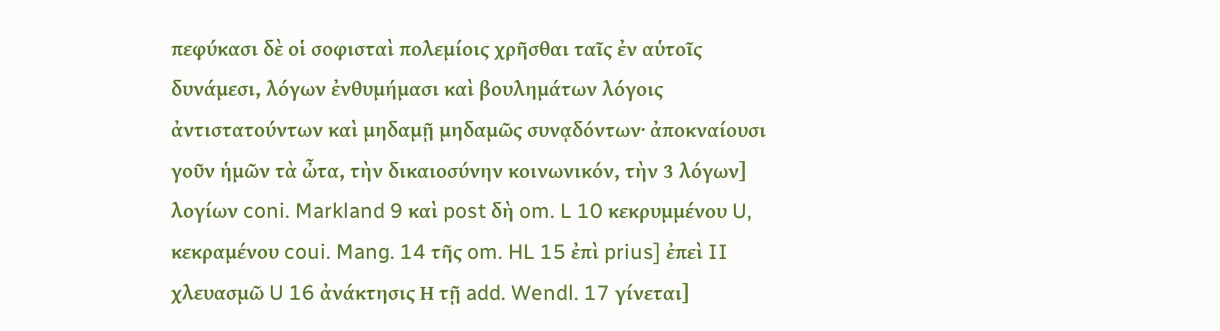πεφύκασι δὲ οἱ σοφισταὶ πολεμίοις χρῆσθαι ταῖς ἐν αὑτοῖς δυνάμεσι, λόγων ἐνθυμήμασι καὶ βουλημάτων λόγοις ἀντιστατούντων καὶ μηδαμῇ μηδαμῶς συνᾳδόντων· ἀποκναίουσι γοῦν ἡμῶν τὰ ὦτα, τὴν δικαιοσύνην κοινωνικόν, τὴν 3 λόγων] λογίων coni. Markland 9 καὶ post δὴ om. L 10 κεκρυμμένου U, κεκραμένου coui. Mang. 14 τῆς om. HL 15 ἐπὶ prius] ἐπεὶ II χλευασμῶ U 16 ἀνάκτησις Η τῇ add. Wendl. 17 γίνεται]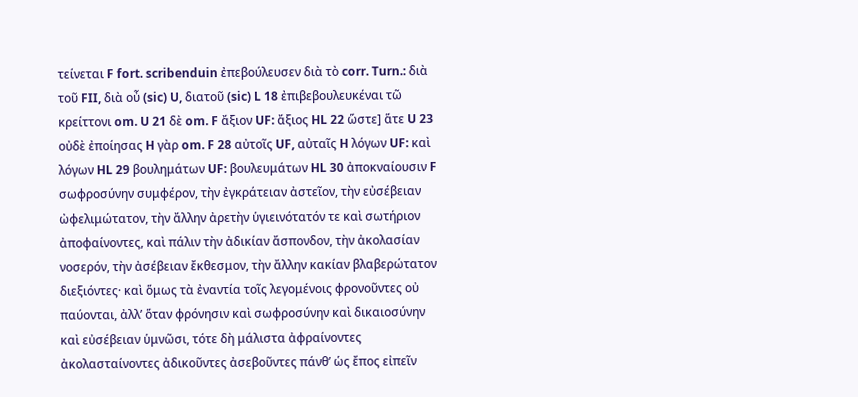τείνεται F fort. scribenduin ἐπεβούλευσεν διὰ τὸ corr. Turn.: διὰ τοῦ FII, διὰ οὖ (sic) U, διατοῦ (sic) L 18 ἐπιβεβουλευκέναι τῶ κρείττονι om. U 21 δὲ om. F ἄξιον UF: ἄξιος HL 22 ὥστε] ἅτε U 23 οὐδὲ ἐποίησας H γὰρ om. F 28 αὐτοῖς UF, αὐταῖς H λόγων UF: καὶ λόγων HL 29 βουλημάτων UF: βουλευμάτων HL 30 ἀποκναίουσιν F σωφροσύνην συμφέρον, τὴν ἐγκράτειαν ἀστεῖον, τὴν εὐσέβειαν ὠφελιμώτατον, τὴν ἄλλην ἀρετὴν ὑγιεινότατόν τε καὶ σωτήριον ἀποφαίνοντες, καὶ πάλιν τὴν ἀδικίαν ἄσπονδον, τὴν ἀκολασίαν νοσερόν, τὴν ἀσέβειαν ἔκθεσμον, τὴν ἄλλην κακίαν βλαβερώτατον διεξιόντες· καὶ ὅμως τὰ ἐναντία τοῖς λεγομένοις φρονοῦντες οὐ παύονται, ἀλλ’ ὅταν φρόνησιν καὶ σωφροσύνην καὶ δικαιοσύνην καὶ εὐσέβειαν ὑμνῶσι, τότε δὴ μάλιστα ἀφραίνοντες ἀκολασταίνοντες ἀδικοῦντες ἀσεβοῦντες πάνθ’ ὡς ἔπος εἰπεῖν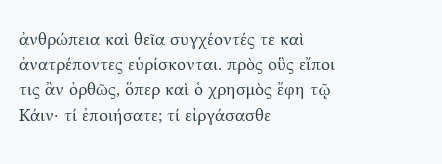ἀνθρώπεια καὶ θεῖα συγχέοντές τε καὶ ἀνατρέποντες εὑρίσκονται. πρὸς οὓς εἴποι τις ἂν ὀρθῶς, ὅπερ καὶ ὁ χρησμὸς ἔφη τῷ Κάιν· τί ἐποιήσατε; τί εἰργάσασθε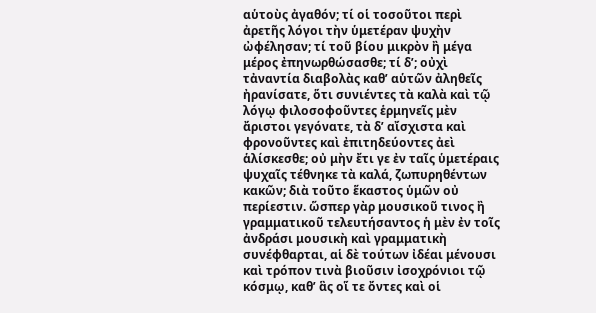αὑτοὺς ἀγαθόν; τί οἱ τοσοῦτοι περὶ ἀρετῆς λόγοι τὴν ὑμετέραν ψυχὴν ὠφέλησαν; τί τοῦ βίου μικρὸν ἢ μέγα μέρος ἐπηνωρθώσασθε; τί δ’; οὐχὶ τἀναντία διαβολὰς καθ’ αὑτῶν ἀληθεῖς ἠρανίσατε, ὅτι συνιέντες τὰ καλὰ καὶ τῷ λόγῳ φιλοσοφοῦντες ἑρμηνεῖς μὲν ἄριστοι γεγόνατε, τὰ δ’ αἴσχιστα καὶ φρονοῦντες καὶ ἐπιτηδεύοντες ἀεὶ ἁλίσκεσθε; οὐ μὴν ἔτι γε ἐν ταῖς ὑμετέραις ψυχαῖς τέθνηκε τὰ καλά, ζωπυρηθέντων κακῶν; διὰ τοῦτο ἕκαστος ὑμῶν οὐ περίεστιν. ὥσπερ γὰρ μουσικοῦ τινος ἢ γραμματικοῦ τελευτήσαντος ἡ μὲν ἐν τοῖς ἀνδράσι μουσικὴ καὶ γραμματικὴ συνέφθαρται, αἱ δὲ τούτων ἰδέαι μένουσι καὶ τρόπον τινὰ βιοῦσιν ἰσοχρόνιοι τῷ κόσμῳ, καθ’ ἃς οἵ τε ὄντες καὶ οἱ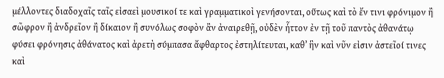μέλλοντες διαδοχαῖς ταῖς εἰσαεὶ μουσικοί τε καὶ γραμματικοὶ γενήσονται, οὕτως καὶ τὸ ἔν τινι φρόνιμον ἢ σῶφρον ἢ ἀνδρεῖον ἢ δίκαιον ἢ συνόλως σοφὸν ἂν ἀναιρεθῇ, οὐδὲν ἧττον ἐν τῇ τοῦ παντὸς ἀθανάτῳ φύσει φρόνησις ἀθάνατος καὶ ἀρετὴ σύμπασα ἄφθαρτος ἐστηλίτευται, καθ’ ἣν καὶ νῦν εἰσιν ἀστεῖοί τινες καὶ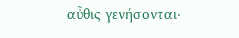αὖθις γενήσονται·